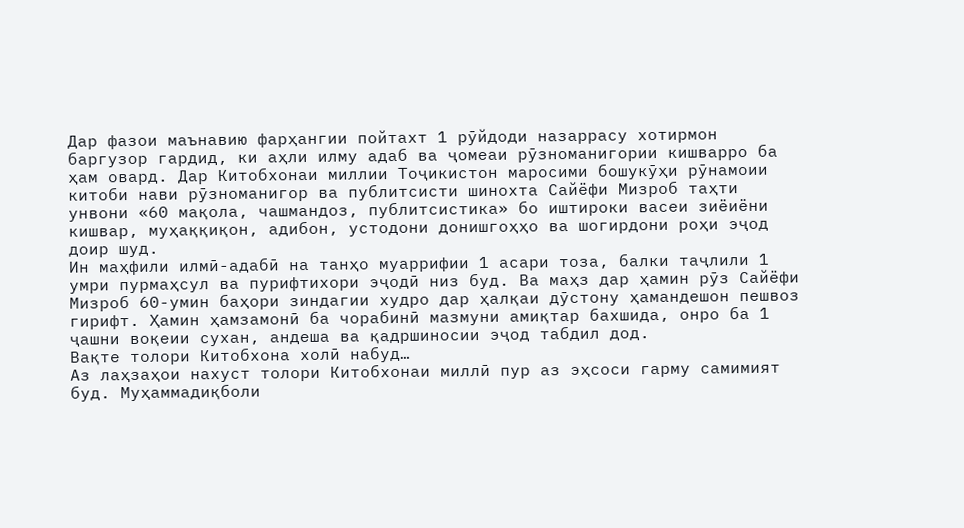Дар фазои маънавию фарҳангии пойтахт 1 рӯйдоди назаррасу хотирмон баргузор гардид, ки аҳли илму адаб ва ҷомеаи рӯзноманигории кишварро ба ҳам овард. Дар Китобхонаи миллии Тоҷикистон маросими бошукӯҳи рӯнамоии китоби нави рӯзноманигор ва публитсисти шинохта Сайёфи Мизроб таҳти унвони «60 мақола, чашмандоз, публитсистика» бо иштироки васеи зиёиёни кишвар, муҳаққиқон, адибон, устодони донишгоҳҳо ва шогирдони роҳи эҷод доир шуд.
Ин маҳфили илмӣ-адабӣ на танҳо муаррифии 1 асари тоза, балки таҷлили 1 умри пурмаҳсул ва пурифтихори эҷодӣ низ буд. Ва маҳз дар ҳамин рӯз Сайёфи Мизроб 60-умин баҳори зиндагии худро дар ҳалқаи дӯстону ҳамандешон пешвоз гирифт. Ҳамин ҳамзамонӣ ба чорабинӣ мазмуни амиқтар бахшида, онро ба 1 ҷашни воқеии сухан, андеша ва қадршиносии эҷод табдил дод.
Вақте толори Китобхона холӣ набуд…
Аз лаҳзаҳои нахуст толори Китобхонаи миллӣ пур аз эҳсоси гарму самимият буд. Муҳаммадиқболи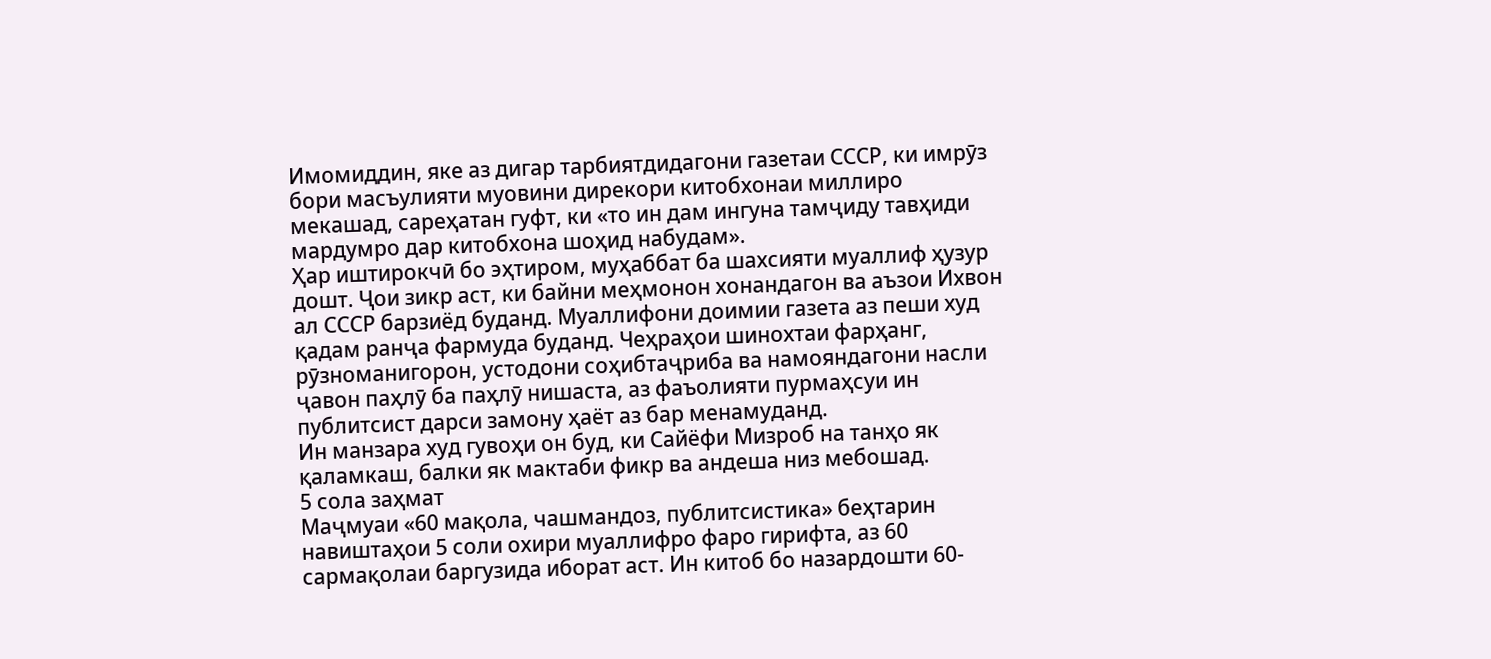Имомиддин, яке аз дигар тарбиятдидагони газетаи СССР, ки имрӯз бори масъулияти муовини дирекори китобхонаи миллиро мекашад, сареҳатан гуфт, ки «то ин дам ингуна тамҷиду тавҳиди мардумро дар китобхона шоҳид набудам».
Ҳар иштирокчӣ бо эҳтиром, муҳаббат ба шахсияти муаллиф ҳузур дошт. Ҷои зикр аст, ки байни меҳмонон хонандагон ва аъзои Ихвон ал СССР барзиёд буданд. Муаллифони доимии газета аз пеши худ қадам ранҷа фармуда буданд. Чеҳраҳои шинохтаи фарҳанг, рӯзноманигорон, устодони соҳибтаҷриба ва намояндагони насли ҷавон паҳлӯ ба паҳлӯ нишаста, аз фаъолияти пурмаҳсуи ин публитсист дарси замону ҳаёт аз бар менамуданд.
Ин манзара худ гувоҳи он буд, ки Сайёфи Мизроб на танҳо як қаламкаш, балки як мактаби фикр ва андеша низ мебошад.
5 сола заҳмат
Маҷмуаи «60 мақола, чашмандоз, публитсистика» беҳтарин навиштаҳои 5 соли охири муаллифро фаро гирифта, аз 60 сармақолаи баргузида иборат аст. Ин китоб бо назардошти 60-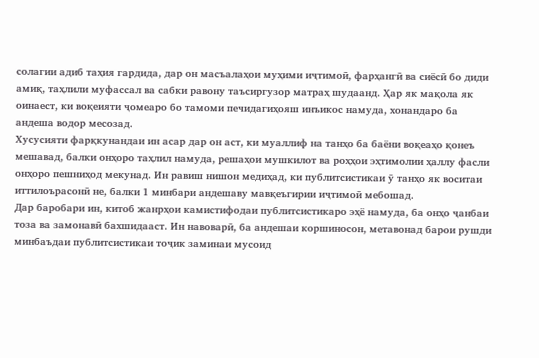солагии адиб таҳия гардида, дар он масъалаҳои муҳими иҷтимоӣ, фарҳангӣ ва сиёсӣ бо диди амиқ, таҳлили муфассал ва сабки равону таъсиргузор матраҳ шудаанд. Ҳар як мақола як оинаест, ки воқеияти ҷомеаро бо тамоми печидагиҳояш инъикос намуда, хонандаро ба андеша водор месозад.
Хусусияти фарқкунандаи ин асар дар он аст, ки муаллиф на танҳо ба баёни воқеаҳо қонеъ мешавад, балки онҳоро таҳлил намуда, решаҳои мушкилот ва роҳҳои эҳтимолии ҳаллу фасли онҳоро пешниҳод мекунад. Ин равиш нишон медиҳад, ки публитсистикаи ӯ танҳо як воситаи иттилоърасонӣ не, балки 1 минбари андешаву мавқеъгирии иҷтимоӣ мебошад.
Дар баробари ин, китоб жанрҳои камистифодаи публитсистикаро эҳё намуда, ба онҳо ҷанбаи тоза ва замонавӣ бахшидааст. Ин навоварӣ, ба андешаи коршиносон, метавонад барои рушди минбаъдаи публитсистикаи тоҷик заминаи мусоид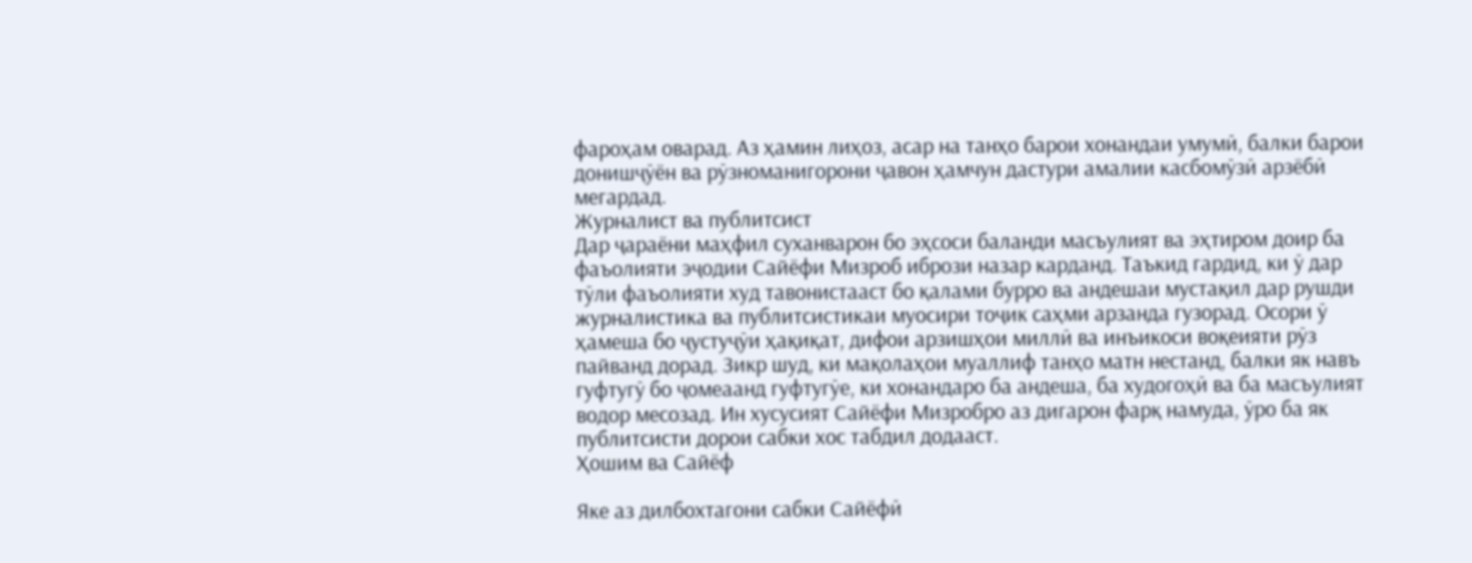фароҳам оварад. Аз ҳамин лиҳоз, асар на танҳо барои хонандаи умумӣ, балки барои донишҷӯён ва рӯзноманигорони ҷавон ҳамчун дастури амалии касбомӯзӣ арзёбӣ мегардад.
Журналист ва публитсист
Дар ҷараёни маҳфил суханварон бо эҳсоси баланди масъулият ва эҳтиром доир ба фаъолияти эҷодии Сайёфи Мизроб ибрози назар карданд. Таъкид гардид, ки ӯ дар тӯли фаъолияти худ тавонистааст бо қалами бурро ва андешаи мустақил дар рушди журналистика ва публитсистикаи муосири тоҷик саҳми арзанда гузорад. Осори ӯ ҳамеша бо ҷустуҷӯи ҳақиқат, дифои арзишҳои миллӣ ва инъикоси воқеияти рӯз пайванд дорад. Зикр шуд, ки мақолаҳои муаллиф танҳо матн нестанд, балки як навъ гуфтугӯ бо ҷомеаанд гуфтугӯе, ки хонандаро ба андеша, ба худогоҳӣ ва ба масъулият водор месозад. Ин хусусият Сайёфи Мизробро аз дигарон фарқ намуда, ӯро ба як публитсисти дорои сабки хос табдил додааст.
Ҳошим ва Сайёф

Яке аз дилбохтагони сабки Сайёфӣ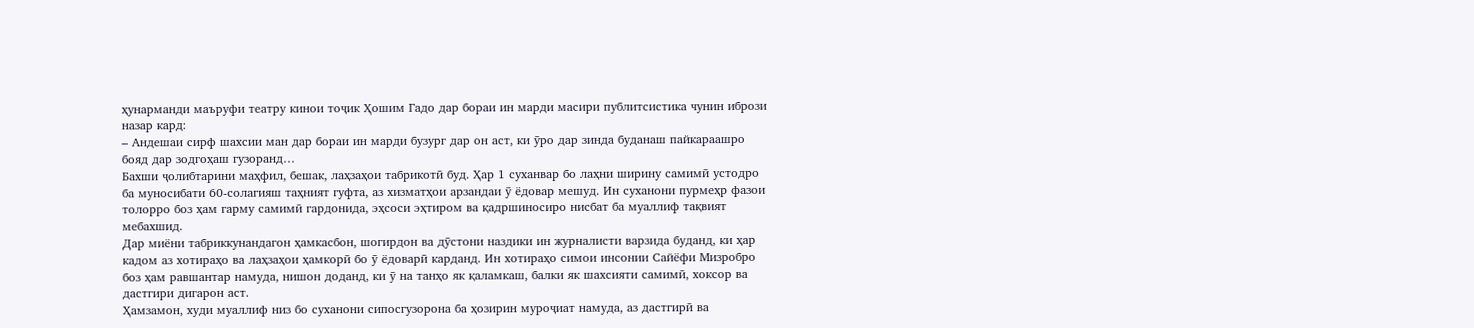ҳунарманди маъруфи театру кинои тоҷик Ҳошим Гадо дар бораи ин марди масири публитсистика чунин ибрози назар кард:
– Андешаи сирф шахсии ман дар бораи ин марди бузург дар он аст, ки ӯро дар зинда буданаш пайкараашро бояд дар зодгоҳаш гузоранд…
Бахши ҷолибтарини маҳфил, бешак, лаҳзаҳои табрикотӣ буд. Ҳар 1 суханвар бо лаҳни ширину самимӣ устодро ба муносибати 60-солагияш таҳният гуфта, аз хизматҳои арзандаи ӯ ёдовар мешуд. Ин суханони пурмеҳр фазои толорро боз ҳам гарму самимӣ гардонида, эҳсоси эҳтиром ва қадршиносиро нисбат ба муаллиф тақвият мебахшид.
Дар миёни табриккунандагон ҳамкасбон, шогирдон ва дӯстони наздики ин журналисти варзида буданд, ки ҳар кадом аз хотираҳо ва лаҳзаҳои ҳамкорӣ бо ӯ ёдоварӣ карданд. Ин хотираҳо симои инсонии Сайёфи Мизробро боз ҳам равшантар намуда, нишон доданд, ки ӯ на танҳо як қаламкаш, балки як шахсияти самимӣ, хоксор ва дастгири дигарон аст.
Ҳамзамон, худи муаллиф низ бо суханони сипосгузорона ба ҳозирин муроҷиат намуда, аз дастгирӣ ва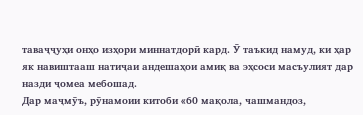таваҷҷуҳи онҳо изҳори миннатдорӣ кард. Ӯ таъкид намуд, ки ҳар як навиштааш натиҷаи андешаҳои амиқ ва эҳсоси масъулият дар назди ҷомеа мебошад.
Дар маҷмӯъ, рӯнамоии китоби «60 мақола, чашмандоз,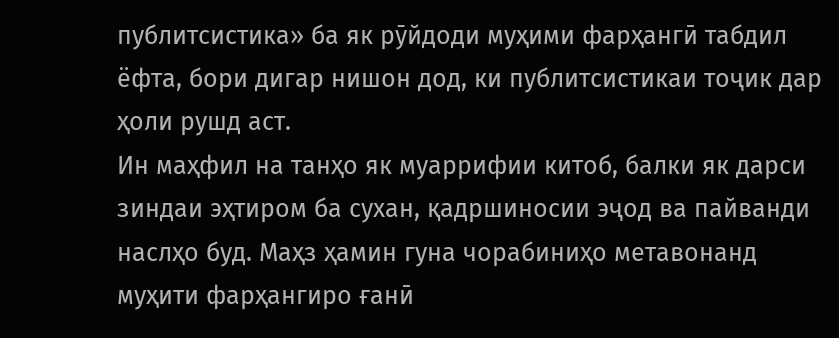публитсистика» ба як рӯйдоди муҳими фарҳангӣ табдил ёфта, бори дигар нишон дод, ки публитсистикаи тоҷик дар ҳоли рушд аст.
Ин маҳфил на танҳо як муаррифии китоб, балки як дарси зиндаи эҳтиром ба сухан, қадршиносии эҷод ва пайванди наслҳо буд. Маҳз ҳамин гуна чорабиниҳо метавонанд муҳити фарҳангиро ғанӣ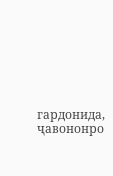гардонида, ҷавононро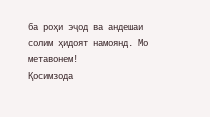ба роҳи эҷод ва андешаи солим ҳидоят намоянд. Мо метавонем!
Қосимзода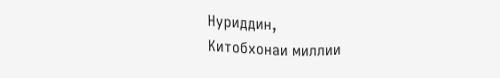Нуриддин,
Китобхонаи миллии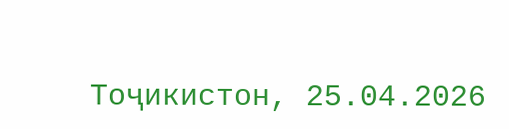Тоҷикистон, 25.04.2026